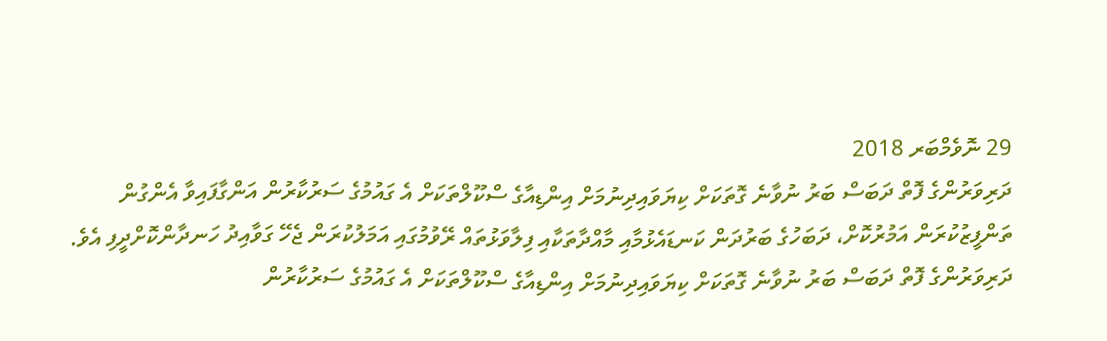29 ނޮވެމްބަރ 2018
ދަރިވަރުންގެ ފޮތް ދަބަސް ބަރު ނުވާނެ ގޮތަކަށް ކިޔަވައިދިނުމަށް އިންޑިއާގެ ސްކޫލްތަކަށް އެ ގައުމުގެ ސަރުކާރުން އަންގާފައިވާ އެންގުން ތަންފީޒުކުރަން އަމުރުކޮށް، ދަބަހުގެ ބަރުދަން ކަނޑައެޅުމާއި މާއްދާތަކާއި ފިލާވަޅުތައް ރޭވުމުގައި އަމަލުކުރަން ޖެހޭ ގަވާއިދު ހަނދާންކޮށްދީފި އެވެ.
ދަރިވަރުންގެ ފޮތް ދަބަސް ބަރު ނުވާނެ ގޮތަކަށް ކިޔަވައިދިނުމަށް އިންޑިއާގެ ސްކޫލްތަކަށް އެ ގައުމުގެ ސަރުކާރުން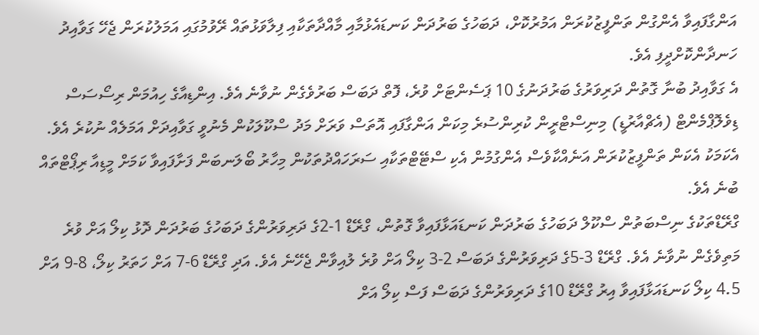އަންގާފައިވާ އެންގުން ތަންފީޒުކުރަން އަމުރުކޮށް، ދަބަހުގެ ބަރުދަން ކަނޑައެޅުމާއި މާއްދާތަކާއި ފިލާވަޅުތައް ރޭވުމުގައި އަމަލުކުރަން ޖެހޭ ގަވާއިދު ހަނދާންކޮށްދީފި އެވެ.
އެ ގަވާއިދު ބުނާ ގޮތުން ދަރިވަރުގެ ބަރުދަނުގެ 10 ޕަސެންޓަށް ވުރެ، ފޮތް ދަބަސް ބަރުވެގެން ނުވާނެ އެވެ. އިންޑިއާގެ ހިއުމަން ރިސޯސަސް ޑިވެލޮޕްމެންޓް (އެޗްއާރުޑީ) މިނިސްޓްރީން ކުރިންސުރެ މިކަން އަންގާފައި އޮތަސް ވަރަށް މަދު ސްކޫލަކުން މެނުވީ ގަވާއިދަށް އަމަލެއް ނުކުރެ އެވެ. އެކަމަކު އެކަން ތަންފީޒުކުރަން އަނެއްކާވެސް އެންގުމުން އެކި ސްޓޭޓްތަކާއި ސަރަހައްދުތަކުން މިހާރު ބޯލަނބަން ފަށާފައިވާ ކަމަށް މީޑިއާ ރިޕޯޓްތައް ބުނެ އެވެ.
ގްރޭޑްތަކުގެ ނިސްބަތުން ސްކޫލް ދަބަހުގެ ބަރުދަން ކަނޑައަޅާފައިވާ ގޮތުން، ގްރޭޑް 1-2ގެ ދަރިވަރުންގެ ދަބަހުގެ ބަރުދަން ދޮޅު ކިލޯ އަށް ވުރެ މަތިވެގެން ނުވާނެ އެވެ. ގްރޭޑް 3-5ގެ ދަރިވަރުންގެ ދަބަސް 2-3 ކިލޯ އަށް ވުރެ ލުއިވާން ޖެހޭނެ އެވެ. އަދި ގްރޭޑް 6-7 އަށް ހަތަރު ކިލޯ، 8-9 އަށް 4.5 ކިލޯ ކަނޑައަޅާފައިވާ އިރު ގްރޭޑް 10ގެ ދަރިވަރުންގެ ދަބަސް ފަސް ކިލޯ އަށް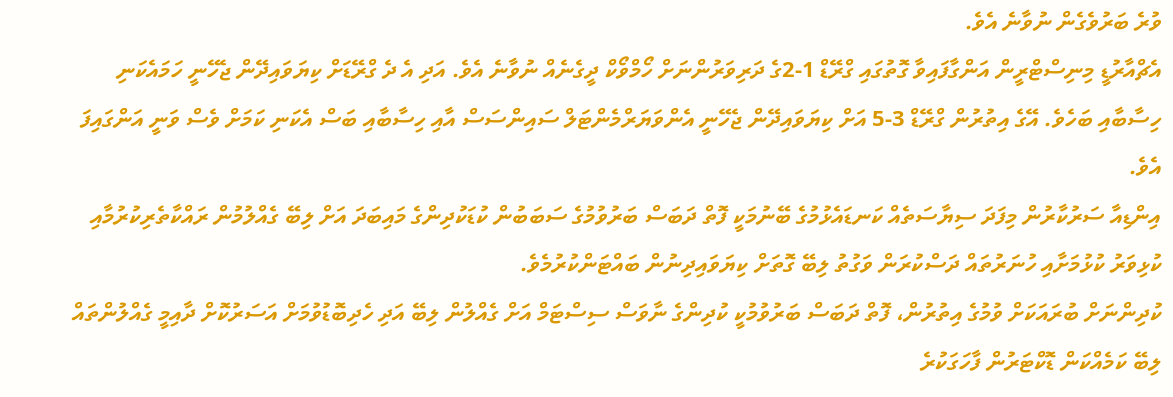ވުރެ ބަރުވެގެން ނުވާނެ އެވެ.
އެޗްއާރުޑީ މިނިސްޓްރީން އަންގާފައިވާ ގޮތުގައި ގްރޭޑް 1-2ގެ ދަރިވަރުންނަށް ހޯމްވޯކް ދީގެނެއް ނުވާނެ އެވެ. އަދި އެ ދެ ގްރޭޑަށް ކިޔަވައިދޭން ޖެހޭނީ ހަމައެކަނި ހިސާބާއި ބަހެވެ. އޭގެ އިތުރުން ގްރޭޑް 3-5 އަށް ކިޔަވައިދޭން ޖެހޭނީ އެންވަޔަރްމެންޓަލް ސައިންސަސް އާއި ހިސާބާއި ބަސް އެކަނި ކަމަށް ވެސް ވަނީ އަންގައިފަ އެވެ.
އިންޑިއާ ސަރުކާރުން މިފަދަ ސިޔާސަތެއް ކަނޑައެޅުމުގެ ބޭނުމަކީ ފޮތް ދަބަސް ބަރުވުމުގެ ސަބަބުން ކުޑަކުދިންގެ މައިބަދަ އަށް ލިބޭ ގެއްލުމުން ރައްކާތެރިކުރުމާއި ކުޅިވަރު ކުޅުމަށާއި ހުނަރުތައް ދަސްކުރަން ވަގުތު ލިބޭ ގޮތަށް ކިޔަވައިދިނުން ބައްޓަންކުރުމެވެ.
ކުދިންނަށް ބުރައަކަށް ވުމުގެ އިތުރުން، ފޮތް ދަބަސް ބަރުވުމުކީ ކުދިންގެ ނާވަސް ސިސްޓަމް އަށް ގެއްލުން ލިބޭ އަދި ހެދިބޮޑުވުމަށް އަސަރުކޮށް ދާއިމީ ގެއްލުންތައް ލިބޭ ކަމެއްކަން ޑޮކްޓަރުން ފާހަގަކުރެ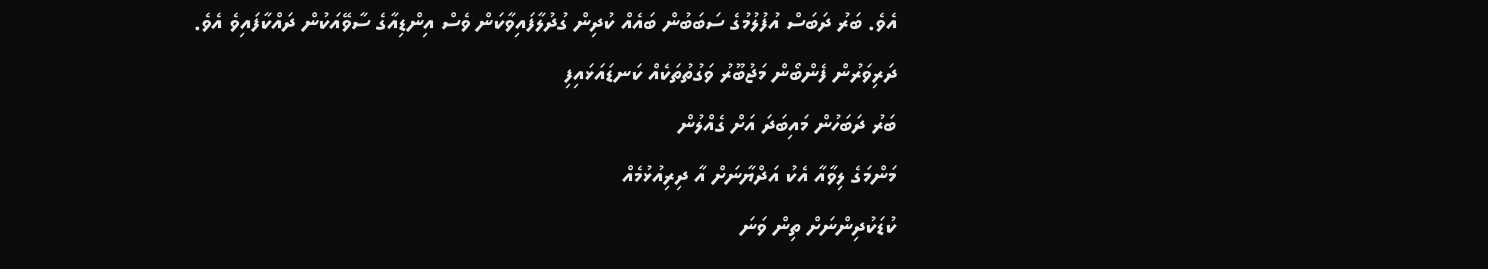އެވެ. ބަރު ދަބަސް އުފުލުމުގެ ސަބަބުން ބައެއް ކުދިން ގުދުލާފައިވާކަން ވެސް އިންޑިއާގެ ސާވޭއަކުން ދައްކާފައިވެ އެވެ.
ދަރިވަރުން ފެންބޯން މަޖުބޫރު ވަގުތުތަކެއް ކަނޑައަޅައިފި
ބަރު ދަބަހުން މައިބަދަ އަށް ގެއްލުން
މަންމަގެ ލިވާއާ އެކު އަދްޔާނަށް އާ ދިރިއުޅުމެއް
ކުޑަކުދިންނަށް ތިން ވަނަ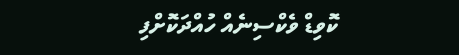ކޮވިޑް ވެކްސިނެއް ހުއްދަކޮށްފި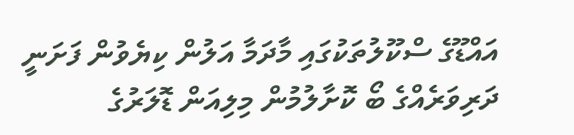އައްޑޫގެ ސްކޫލުތަކުގައި މާދަމާ އަލުން ކިޔެވުން ފަށަނީ
ދަރިވަރެއްގެ ބޯ ކޮށާލުމުން މިލިއަން ޑޮލަރުގެ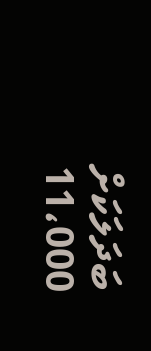ބަދަލަކަށް
11،000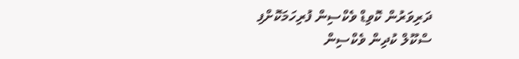ދަރިވަރުން ކޮވިޑް ވެކްސިން ފުރިހަމަކޮށްފި
ސްކޫލް ކުދިން ވެކްސިން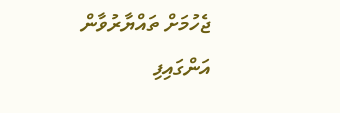ޖެހުމަށް ތައްޔާރުވާން އަންގައިފި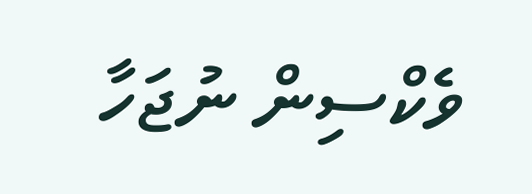ވެކްސިން ނުޖަހާ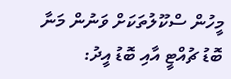މީހުން ސްކޫލުތަކަށް ވަނުން މަނާ
ބޮޑު ޗުއްޓީ އާއި ބޮޑު އީދު: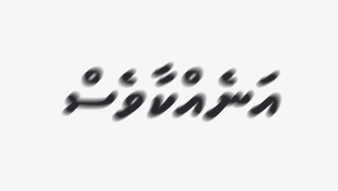އަނެއްކާވެސް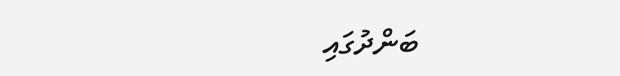ބަންދުގައި